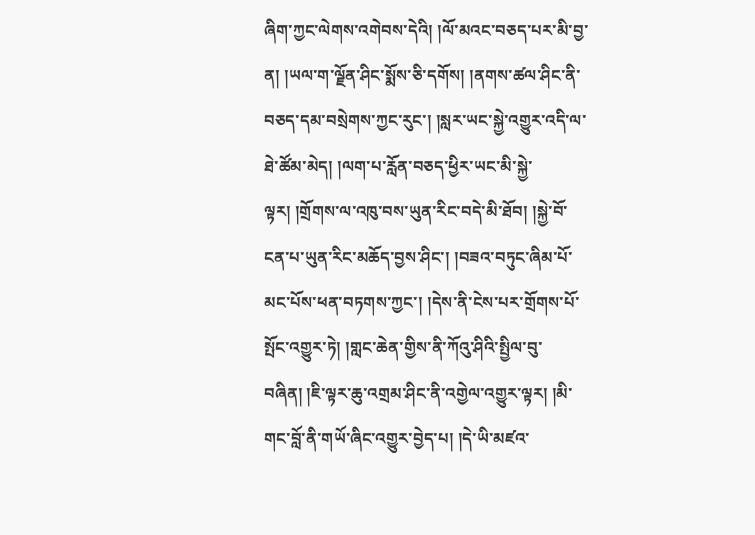ཞིག་ཀྱང་ལེགས་འགེབས་དེའི། །ལོ་མའང་བཅད་པར་མི་བྱ་ན། །ཡལ་ག་ལྗོན་ཤིང་སྨོས་ཅི་དགོས། །ནགས་ཚལ་ཤིང་ནི་བཅད་དམ་བསྲེགས་ཀྱང་རུང་། །སླར་ཡང་སྐྱེ་འགྱུར་འདི་ལ་ཐེ་ཚོམ་མེད། །ལག་པ་རློན་བཅད་ཕྱིར་ཡང་མི་སྐྱེ་ལྟར། །གྲོགས་ལ་འཁུ་བས་ཡུན་རིང་བདེ་མི་ཐོབ། །སྐྱེ་བོ་ངན་པ་ཡུན་རིང་མཆོད་བྱས་ཤིང་། །བཟའ་བཏུང་ཞིམ་པོ་མང་པོས་ཕན་བཏགས་ཀྱང་། །དེས་ནི་ངེས་པར་གྲོགས་པོ་སྤོང་འགྱུར་ཏེ། །གླང་ཆེན་གྱིས་ནི་ཀོའུ་ཤིའི་སྤྱིལ་བུ་བཞིན། །ཇི་ལྟར་ཆུ་འགྲམ་ཤིང་ནི་འགྱེལ་འགྱུར་ལྟར། །མི་གང་བློ་ནི་གཡོ་ཞིང་འགྱུར་བྱེད་པ། །དེ་ཡི་མཛའ་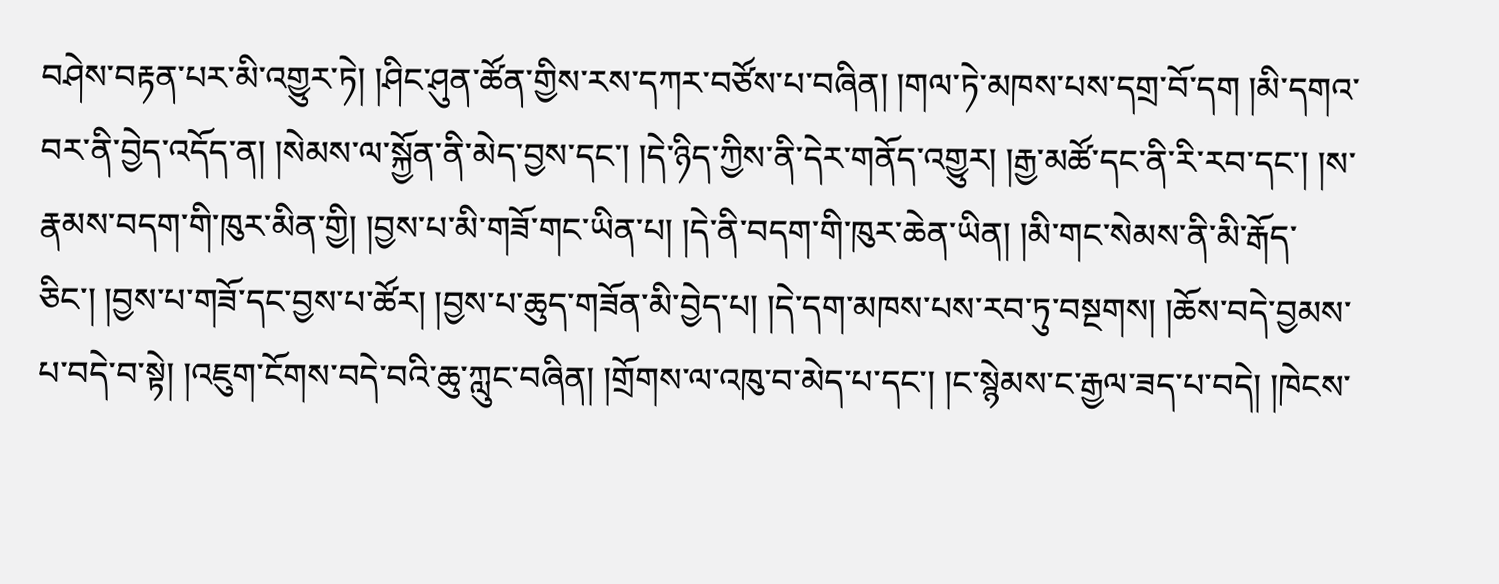བཤེས་བརྟན་པར་མི་འགྱུར་ཏེ། །ཤིང་ཤུན་ཚོན་གྱིས་རས་དཀར་བཙོས་པ་བཞིན། །གལ་ཏེ་མཁས་པས་དགྲ་བོ་དག །མི་དགའ་བར་ནི་བྱེད་འདོད་ན། །སེམས་ལ་སྐྱོན་ནི་མེད་བྱས་དང་། །དེ་ཉིད་ཀྱིས་ནི་དེར་གནོད་འགྱུར། །རྒྱ་མཚོ་དང་ནི་རི་རབ་དང་། །ས་རྣམས་བདག་གི་ཁུར་མིན་གྱི། །བྱས་པ་མི་གཟོ་གང་ཡིན་པ། །དེ་ནི་བདག་གི་ཁུར་ཆེན་ཡིན། །མི་གང་སེམས་ནི་མི་རྒོད་ཅིང་། །བྱས་པ་གཟོ་དང་བྱས་པ་ཚོར། །བྱས་པ་ཆུད་གཟོན་མི་བྱེད་པ། །དེ་དག་མཁས་པས་རབ་ཏུ་བསྔགས། །ཆོས་བདེ་བྱམས་པ་བདེ་བ་སྟེ། །འཇུག་ངོགས་བདེ་བའི་ཆུ་ཀླུང་བཞིན། །གྲོགས་ལ་འཁུ་བ་མེད་པ་དང་། །ང་སྙེམས་ང་རྒྱལ་ཟད་པ་བདེ། །ཁེངས་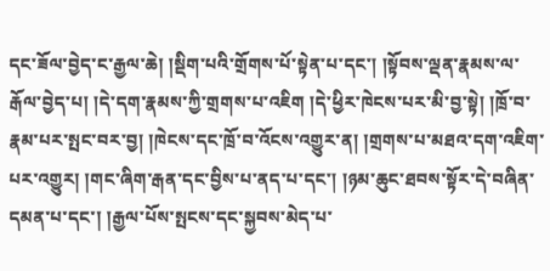དང་ཟོལ་བྱེད་ང་རྒྱལ་ཆེ། །སྡིག་པའི་གྲོགས་པོ་སྟེན་པ་དང་། །སྟོབས་ལྡན་རྣམས་ལ་རྒོལ་བྱེད་པ། །དེ་དག་རྣམས་ཀྱི་གྲགས་པ་འཇིག །དེ་ཕྱིར་ཁེངས་པར་མི་བྱ་སྟེ། །ཁྲོ་བ་རྣམ་པར་སྤང་བར་བྱ། །ཁེངས་དང་ཁྲོ་བ་འོངས་འགྱུར་ན། །གྲགས་པ་མཐའ་དག་འཇིག་པར་འགྱུར། །གང་ཞིག་རྒན་དང་བྱིས་པ་ནད་པ་དང་། །ཉམ་ཆུང་ཐབས་སྟོར་དེ་བཞིན་དམན་པ་དང་། །རྒྱལ་པོས་སྤངས་དང་སྐྱབས་མེད་པ་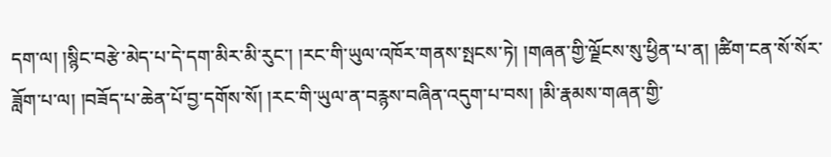དག་ལ། །སྙིང་བརྩེ་མེད་པ་དེ་དག་མིར་མི་རུང་། །རང་གི་ཡུལ་འཁོར་གནས་སྤངས་ཏེ། །གཞན་གྱི་ལྗོངས་སུ་ཕྱིན་པ་ན། །ཚིག་ངན་སོ་སོར་ཟློག་པ་ལ། །བཟོད་པ་ཆེན་པོ་བྱ་དགོས་སོ། །རང་གི་ཡུལ་ན་བརྙས་བཞིན་འདུག་པ་བས། །མི་རྣམས་གཞན་གྱི་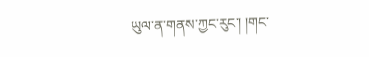ཡུལ་ན་གནས་ཀྱང་རུང་། །གང་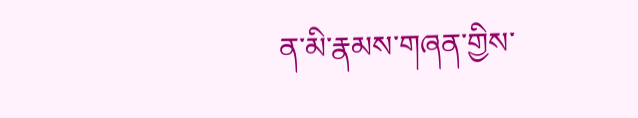ན་མི་རྣམས་གཞན་གྱིས་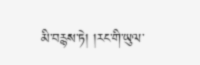མི་བརྙས་ཏེ། །རང་གི་ཡུལ་